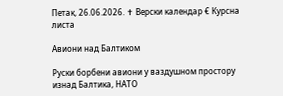Петак, 26.06.2026. ✝ Верски календар € Курсна листа

Авиони над Балтиком

Руски борбени авиони у ваздушном простору изнад Балтика, НАТО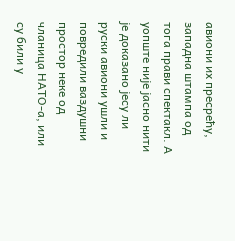авиони их пресрећу, западна штампа од тога прави спектакл. А уопште није јасно нити је доказано јесу ли руски авиони ушли и повредили ваздушни простор неке од чланица НАТО-а, или су били у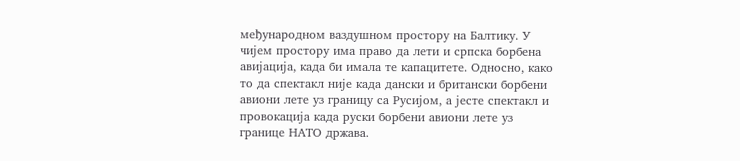међународном ваздушном простору на Балтику. У чијем простору има право да лети и српска борбена авијација, када би имала те капацитете. Односно, како то да спектакл није када дански и британски борбени авиони лете уз границу са Русијом, а јесте спектакл и провокација када руски борбени авиони лете уз границе НАТО држава.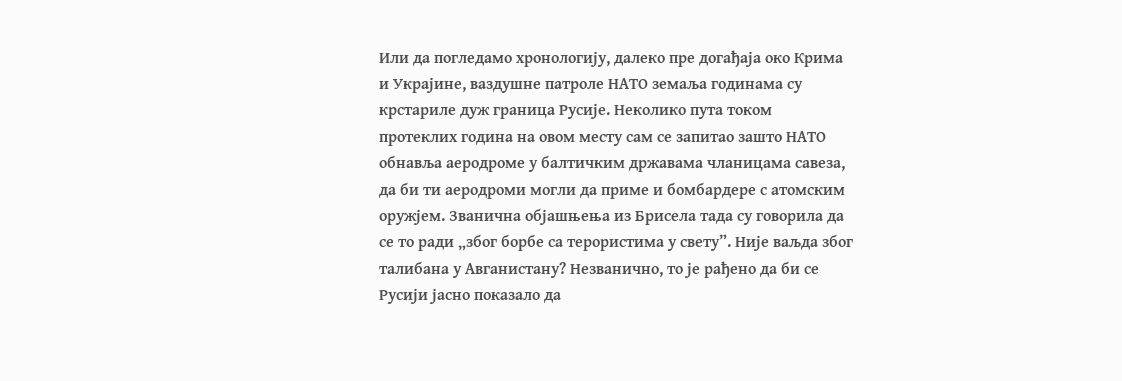Или да погледамо хронологију, далеко пре догађаја око Крима и Украјине, ваздушне патроле НАТО земаља годинама су крстариле дуж граница Русије. Неколико пута током протеклих година на овом месту сам се запитао зашто НАТО обнавља аеродроме у балтичким државама чланицама савеза, да би ти аеродроми могли да приме и бомбардере с атомским оружјем. Званична објашњења из Брисела тада су говорила да се то ради „због борбе са терористима у свету”. Није ваљда због талибана у Авганистану? Незванично, то је рађено да би се Русији јасно показало да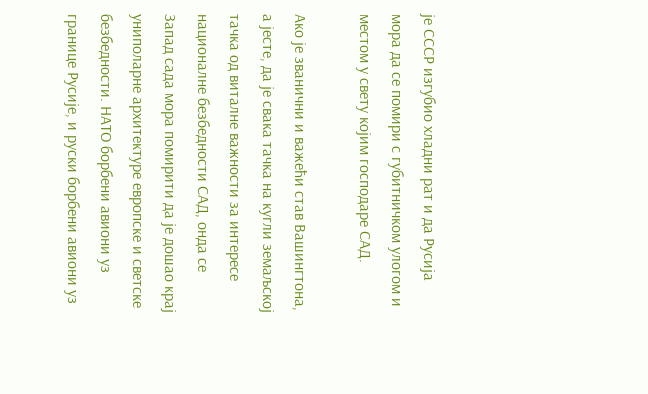је СССР изгубио хладни рат и да Русија мора да се помири с губитничком улогом и местом у свету којим господаре САД.

Ако је званични и важећи став Вашингтона, а јесте, да је свака тачка на кугли земаљској тачка од виталне важности за интересе националне безбедности САД, онда се Запад сада мора помирити да је дошао крај униполарне архитектуре европске и светске безбедности. НАТО борбени авиони уз границе Русије, и руски борбени авиони уз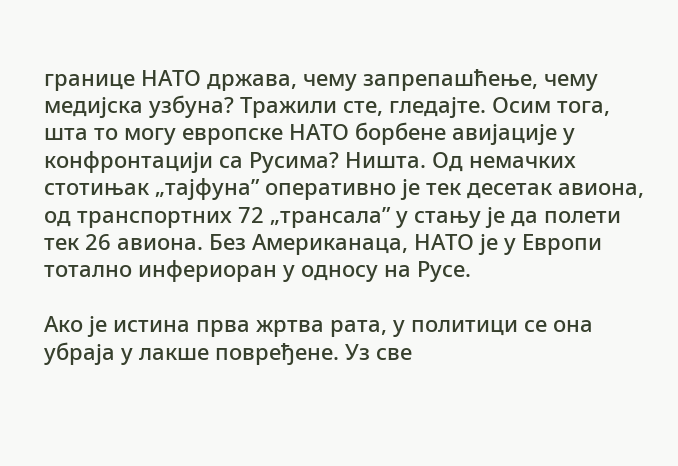границе НАТО држава, чему запрепашћење, чему медијска узбуна? Тражили сте, гледајте. Осим тога, шта то могу европске НАТО борбене авијације у конфронтацији са Русима? Ништа. Од немачких стотињак „тајфуна” оперативно је тек десетак авиона, од транспортних 72 „трансала” у стању је да полети тек 26 авиона. Без Американаца, НАТО је у Европи тотално инфериоран у односу на Русе.

Ако је истина прва жртва рата, у политици се она убраја у лакше повређене. Уз све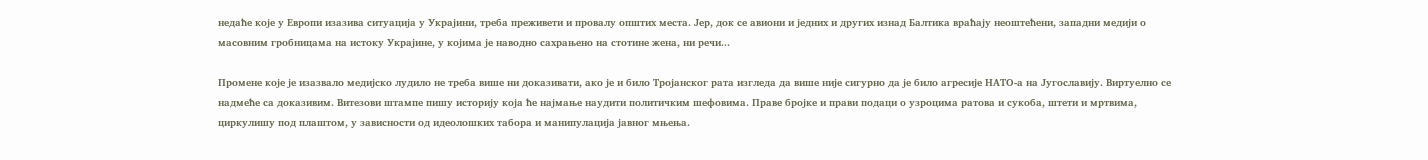недаће које у Европи изазива ситуација у Украјини, треба преживети и провалу општих места. Јер, док се авиони и једних и других изнад Балтика враћају неоштећени, западни медији о масовним гробницама на истоку Украјине, у којима је наводно сахрањено на стотине жена, ни речи...

Промене које је изазвало медијско лудило не треба више ни доказивати, ако је и било Тројанског рата изгледа да више није сигурно да је било агресије НАТО-а на Југославију. Виртуелно се надмеће са доказивим. Витезови штампе пишу историју која ће најмање наудити политичким шефовима. Праве бројке и прави подаци о узроцима ратова и сукоба, штети и мртвима, циркулишу под плаштом, у зависности од идеолошких табора и манипулација јавног мњења.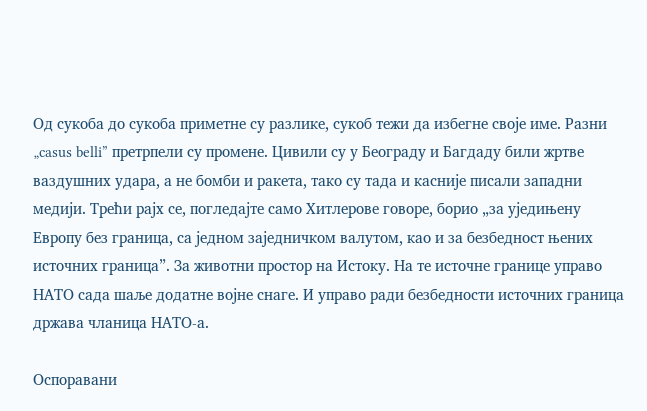Од сукоба до сукоба приметне су разлике, сукоб тежи да избегне своје име. Разни „casus belli” претрпели су промене. Цивили су у Београду и Багдаду били жртве ваздушних удара, а не бомби и ракета, тако су тада и касније писали западни медији. Трећи рајх се, погледајте само Хитлерове говоре, борио „за уједињену Европу без граница, са једном заједничком валутом, као и за безбедност њених источних граница”. За животни простор на Истоку. На те источне границе управо НАТО сада шаље додатне војне снаге. И управо ради безбедности источних граница држава чланица НАТО-а.

Оспоравани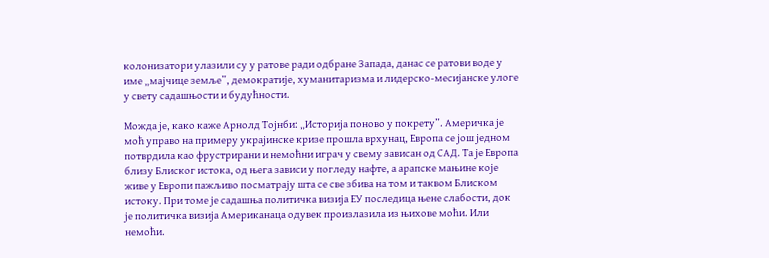колонизатори улазили су у ратове ради одбране Запада, данас се ратови воде у име „мајчице земље”, демократије, хуманитаризма и лидерско-месијанске улоге у свету садашњости и будућности.

Можда је, како каже Арнолд Тојнби: „Историја поново у покрету”. Америчка је моћ управо на примеру украјинске кризе прошла врхунац, Европа се још једном потврдила као фрустрирани и немоћни играч у свему зависан од САД. Та је Европа близу Блиског истока, од њега зависи у погледу нафте, а арапске мањине које живе у Европи пажљиво посматрају шта се све збива на том и таквом Блиском истоку. При томе је садашња политичка визија ЕУ последица њене слабости, док је политичка визија Американаца одувек произлазила из њихове моћи. Или немоћи.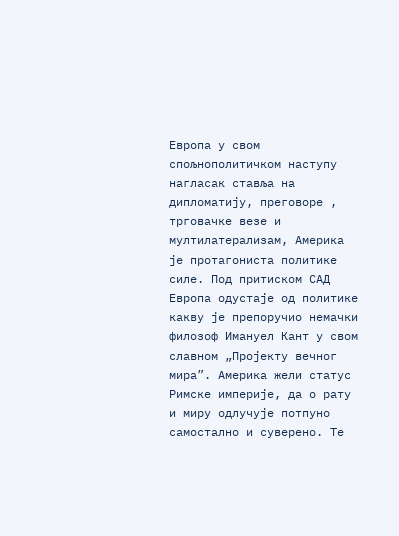Европа у свом спољнополитичком наступу нагласак ставља на дипломатију, преговоре , трговачке везе и мултилатерализам, Америка је протагониста политике силе. Под притиском САД Европа одустаје од политике какву је препоручио немачки филозоф Имануел Кант у свом славном „Пројекту вечног мира”. Америка жели статус Римске империје, да о рату и миру одлучује потпуно самостално и суверено. Те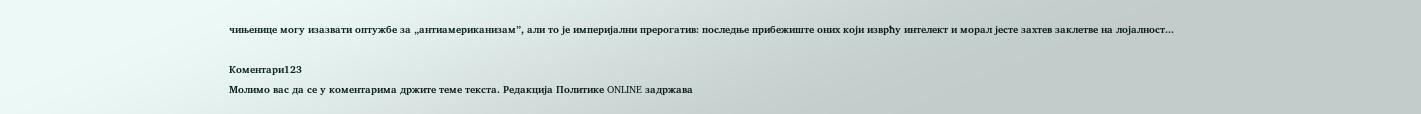чињенице могу изазвати оптужбе за „антиамериканизам”, али то је империјални прерогатив: последње прибежиште оних који изврћу интелект и морал јесте захтев заклетве на лојалност...

Коментари123
Молимо вас да се у коментарима држите теме текста. Редакција Политике ONLINE задржава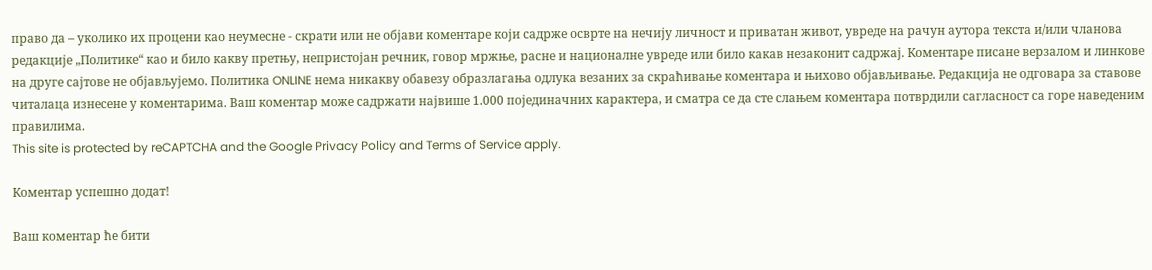право да – уколико их процени као неумесне - скрати или не објави коментаре који садрже осврте на нечију личност и приватан живот, увреде на рачун аутора текста и/или чланова редакције „Политике“ као и било какву претњу, непристојан речник, говор мржње, расне и националне увреде или било какав незаконит садржај. Коментаре писане верзалом и линкове на друге сајтове не објављујемо. Политика ONLINE нема никакву обавезу образлагања одлука везаних за скраћивање коментара и њихово објављивање. Редакција не одговара за ставове читалаца изнесене у коментарима. Ваш коментар може садржати највише 1.000 појединачних карактера, и сматра се да сте слањем коментара потврдили сагласност са горе наведеним правилима.
This site is protected by reCAPTCHA and the Google Privacy Policy and Terms of Service apply.

Комeнтар успeшно додат!

Ваш комeнтар ћe бити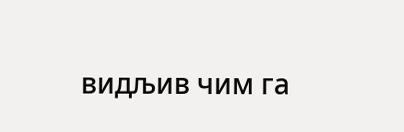видљив чим га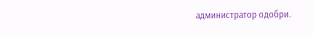администратор одобри.